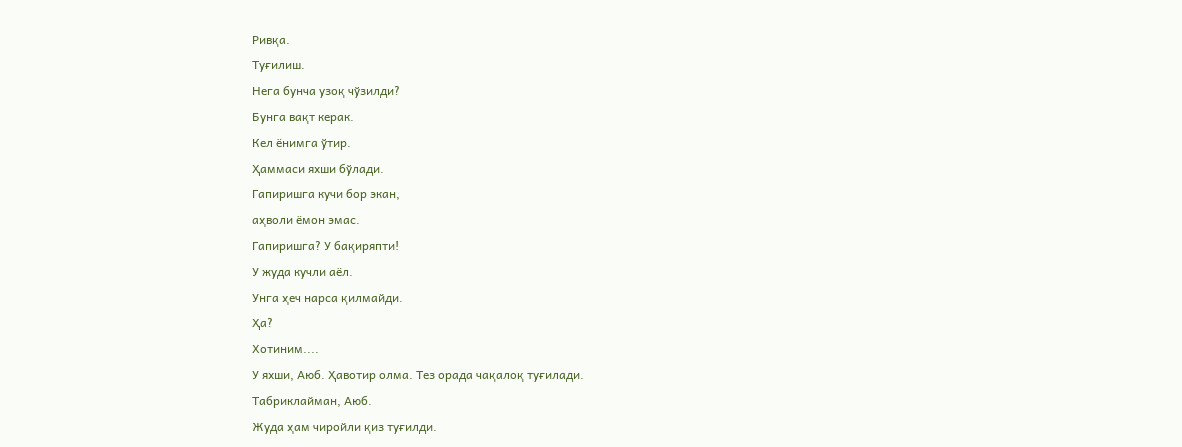Ривқа.
Туғилиш.
Нега бунча узоқ чўзилди?
Бунга вақт керак.
Кел ёнимга ўтир.
Ҳаммаси яхши бўлади.
Гапиришга кучи бор экан,
аҳволи ёмон эмас.
Гапиришга? У бақиряпти!
У жуда кучли аёл.
Унга ҳеч нарса қилмайди.
Ҳа?
Хотиним....
У яхши, Аюб. Ҳавотир олма. Тез орада чақалоқ туғилади.
Табриклайман, Аюб.
Жуда ҳам чиройли қиз туғилди.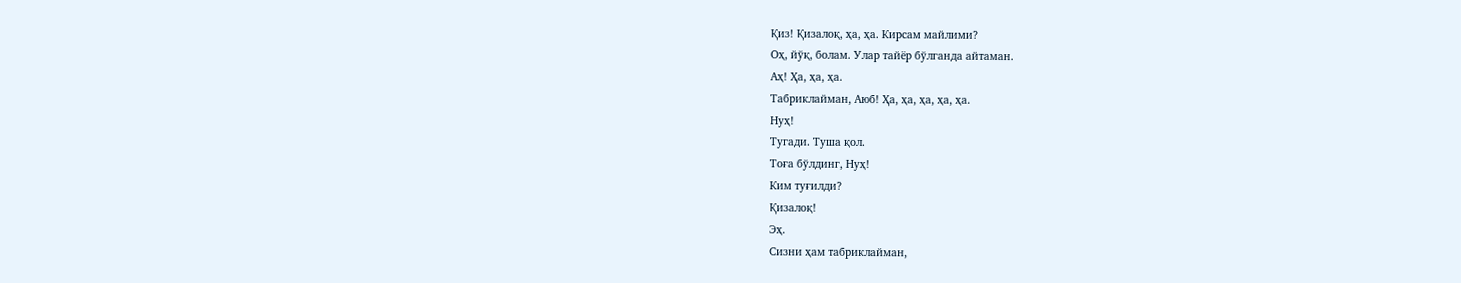Қиз! Қизалоқ, ҳа, ҳа. Кирсам майлими?
Оҳ, йўқ, болам. Улар тайёр бўлганда айтаман.
Аҳ! Ҳа, ҳа, ҳа.
Табриклайман, Аюб! Ҳа, ҳа, ҳа, ҳа, ҳа.
Нуҳ!
Тугади. Туша қол.
Тоға бўлдинг, Нуҳ!
Ким туғилди?
Қизалоқ!
Эҳ.
Сизни ҳам табриклайман,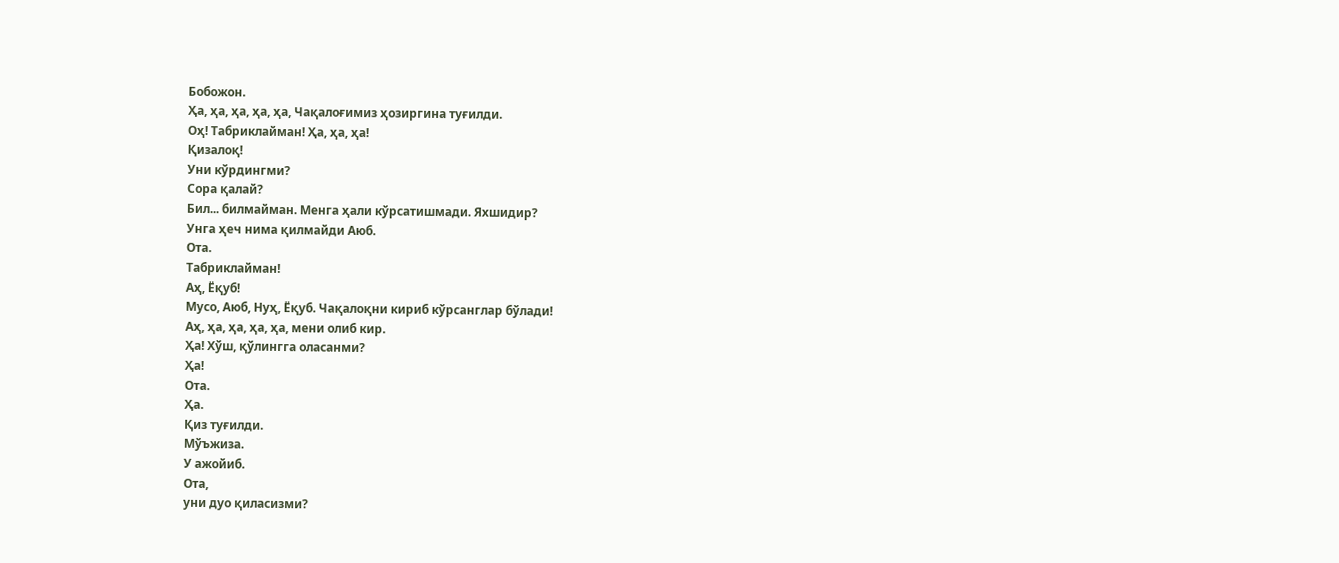Бобожон.
Ҳа, ҳа, ҳа, ҳа, ҳа, Чақалоғимиз ҳозиргина туғилди.
Оҳ! Табриклайман! Ҳа, ҳа, ҳа!
Қизалоқ!
Уни кўрдингми?
Сора қалай?
Бил... билмайман. Менга ҳали кўрсатишмади. Яхшидир?
Унга ҳеч нима қилмайди Аюб.
Ота.
Табриклайман!
Аҳ, Ёқуб!
Мусо, Аюб, Нуҳ, Ёқуб. Чақалоқни кириб кўрсанглар бўлади!
Аҳ, ҳa, ҳa, ҳa, ҳa, мени олиб кир.
Ҳа! Хўш, қўлингга оласанми?
Ҳа!
Ота.
Ҳа.
Қиз туғилди.
Мўъжиза.
У ажойиб.
Ота,
уни дуо қиласизми?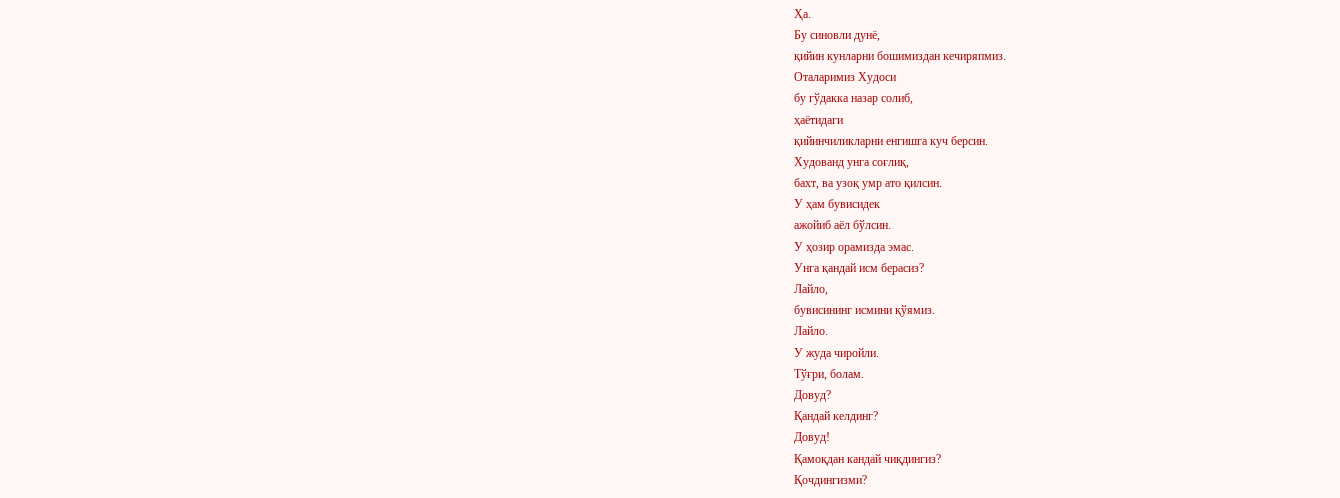Ҳа.
Бу синовли дунё,
қийин кунларни бошимиздан кечиряпмиз.
Оталаримиз Худоси
бу гўдакка назар солиб,
ҳаётидаги
қийинчиликларни енгишга куч берсин.
Худованд унга соғлиқ,
бахт, ва узоқ умр ато қилсин.
У ҳам бувисидек
ажойиб аёл бўлсин.
У ҳозир орамизда эмас.
Унга қандай исм берасиз?
Лайло,
бувисининг исмини қўямиз.
Лайло.
У жуда чиройли.
Тўғри, болам.
Довуд?
Қандай келдинг?
Довуд!
Қамоқдан кандай чиқдингиз?
Қочдингизми?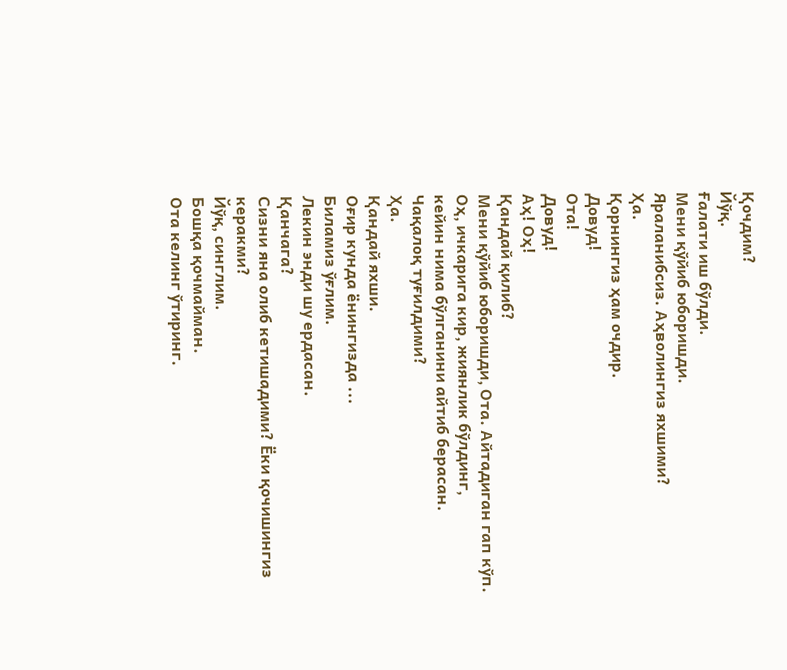Қочдим?
Йўқ.
Ғалати иш бўлди.
Мени қўйиб юборишди.
Яраланибсиз. Аҳволингиз яхшими?
Ҳа.
Қорнингиз ҳам очдир.
Довуд!
Ота!
Довуд!
Аҳ! Оҳ!
Қандай қилиб?
Мени қўйиб юборишди, Ота. Айтадиган гап кўп.
Oҳ, ичкарига кир, жиянлик бўлдинг,
кейин нима бўлганини айтиб берасан.
Чақалоқ туғилдими?
Ҳа.
Қандай яхши.
Оғир кунда ёнингизда ...
Биламиз ўғлим.
Лекин энди шу ердасан.
Қанчага?
Сизни яна олиб кетишадими? Ёки қочишингиз керакми?
Йўқ, синглим.
Бошқа қочмайман.
Ота келинг ўтиринг.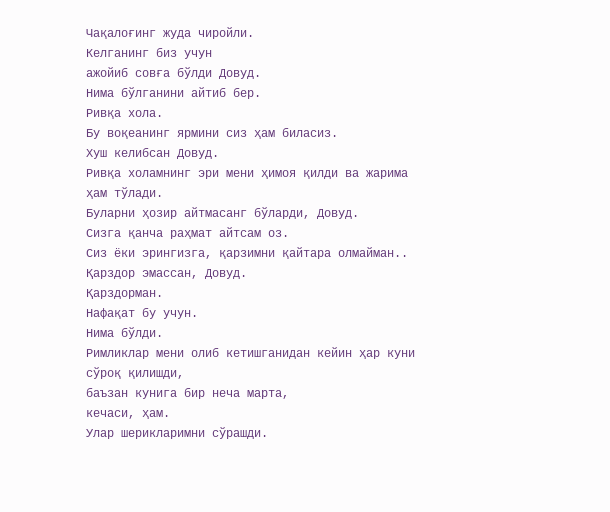Чақалоғинг жуда чиройли.
Келганинг биз учун
ажойиб совға бўлди Довуд.
Нима бўлганини айтиб бер.
Ривқа хола.
Бу воқеанинг ярмини сиз ҳам биласиз.
Хуш келибсан Довуд.
Ривқа холамнинг эри мени ҳимоя қилди ва жарима ҳам тўлади.
Буларни ҳозир айтмасанг бўларди, Довуд.
Сизга қанча раҳмат айтсам оз.
Сиз ёки эрингизга, қарзимни қайтара олмайман..
Қарздор эмассан, Довуд.
Қарздорман.
Нафақат бу учун.
Нима бўлди.
Римликлар мени олиб кетишганидан кейин ҳар куни сўроқ қилишди,
баъзан кунига бир неча марта,
кечаси, ҳам.
Улар шерикларимни сўрашди.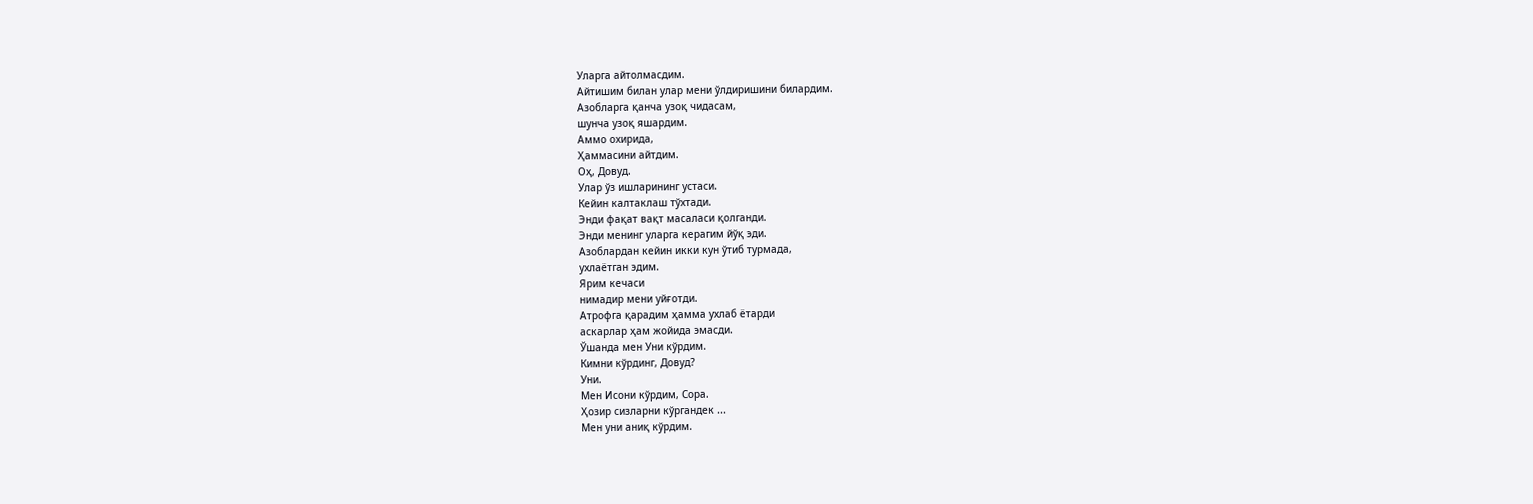Уларга айтолмасдим.
Айтишим билан улар мени ўлдиришини билардим.
Азобларга қанча узоқ чидасам,
шунча узоқ яшардим.
Аммо охирида,
Ҳаммасини айтдим.
Оҳ, Довуд.
Улар ўз ишларининг устаси.
Кейин калтаклаш тўхтади.
Энди фақат вақт масаласи қолганди.
Энди менинг уларга керагим йўқ эди.
Азоблардан кейин икки кун ўтиб турмада,
ухлаётган эдим.
Ярим кечаси
нимадир мени уйғотди.
Атрофга қарадим ҳамма ухлаб ётарди
аскарлар ҳам жойида эмасди.
Ўшанда мен Уни кўрдим.
Кимни кўрдинг, Довуд?
Уни.
Мен Исони кўрдим, Сора.
Ҳозир сизларни кўргандек ...
Мен уни аниқ кўрдим.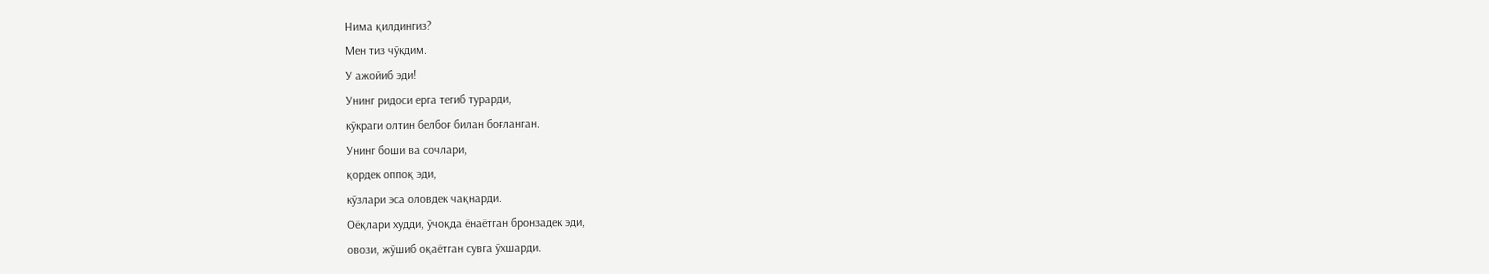Нима қилдингиз?
Мен тиз чўкдим.
У ажойиб эди!
Унинг ридоси ерга тегиб турарди,
кўкраги олтин белбоғ билан боғланган.
Унинг боши ва сочлари,
қордек оппоқ эди,
кўзлари эса оловдек чақнарди.
Оёқлари худди, ўчоқда ёнаётган бронзадек эди,
овози, жўшиб оқаётган сувга ўхшарди.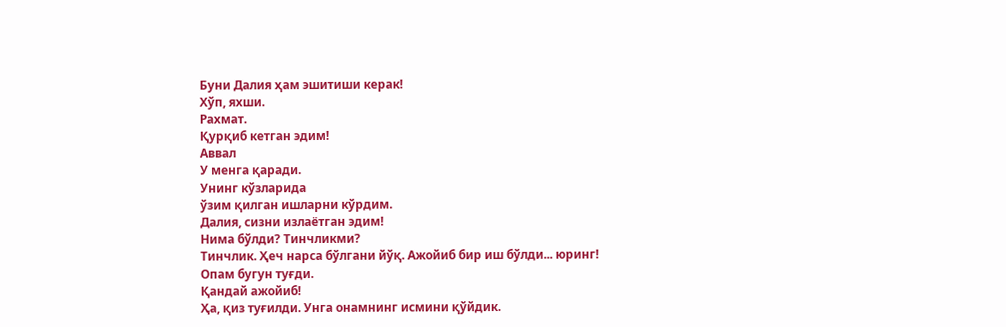Буни Далия ҳам эшитиши керак!
Хўп, яхши.
Рахмат.
Қурқиб кетган эдим!
Аввал
У менга қаради.
Унинг кўзларида
ўзим қилган ишларни кўрдим.
Далия, сизни излаётган эдим!
Нима бўлди? Тинчликми?
Тинчлик. Ҳеч нарса бўлгани йўқ. Ажойиб бир иш бўлди... юринг!
Опам бугун туғди.
Қандай ажойиб!
Ҳа, қиз туғилди. Унга онамнинг исмини қўйдик.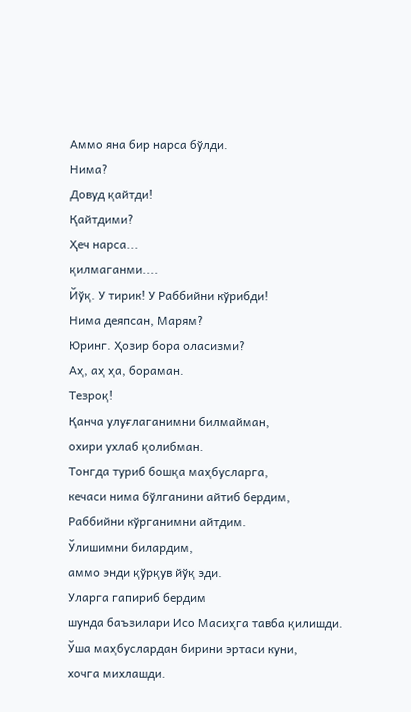Аммо яна бир нарса бўлди.
Нима?
Довуд қайтди!
Қайтдими?
Ҳеч нарса...
қилмаганми....
Йўқ. У тирик! У Раббийни кўрибди!
Нима деяпсан, Марям?
Юринг. Ҳозир бора оласизми?
Аҳ, аҳ ҳа, бораман.
Тезроқ!
Қанча улуғлаганимни билмайман,
охири ухлаб қолибман.
Тонгда туриб бошқа маҳбусларга,
кечаси нима бўлганини айтиб бердим,
Раббийни кўрганимни айтдим.
Ўлишимни билардим,
аммо энди қўрқув йўқ эди.
Уларга гапириб бердим
шунда баъзилари Исо Масиҳга тавба қилишди.
Ўша маҳбуслардан бирини эртаси куни,
хочга михлашди.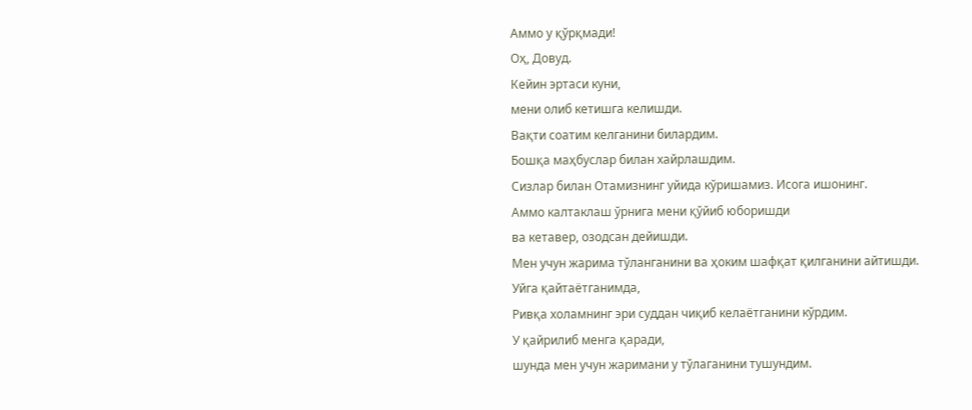Аммо у қўрқмади!
Оҳ, Довуд.
Кейин эртаси куни,
мени олиб кетишга келишди.
Вақти соатим келганини билардим.
Бошқа маҳбуслар билан хайрлашдим.
Сизлар билан Отамизнинг уйида кўришамиз. Исога ишонинг.
Аммо калтаклаш ўрнига мени қўйиб юборишди
ва кетавер, озодсан дейишди.
Мен учун жарима тўланганини ва ҳоким шафқат қилганини айтишди.
Уйга қайтаётганимда,
Ривқа холамнинг эри суддан чиқиб келаётганини кўрдим.
У қайрилиб менга қаради,
шунда мен учун жаримани у тўлаганини тушундим.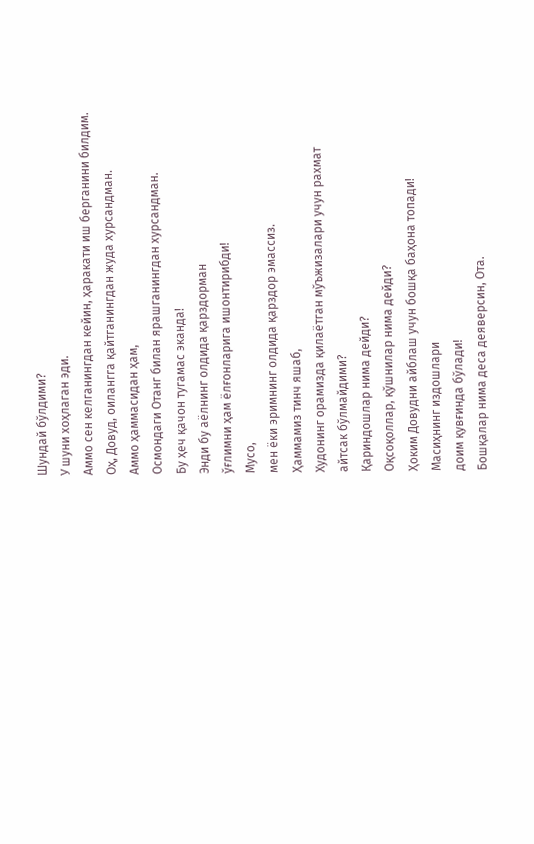Шундай бўлдими?
У шуни хоҳлаган эди.
Аммо сен келганингдан кейин, ҳаракати иш берганини билдим.
Оҳ, Довуд, оилангга қайтганингдан жуда хурсандман.
Аммо ҳаммасидан ҳам,
Осмондаги Отанг билан ярашганингдан хурсандман.
Бу ҳеч қачон тугамас эканда!
Энди бу аёлнинг олдида қарздорман
ўғлимни ҳам ёлғонларига ишонтирибди!
Мусо,
мен ёки эримнинг олдида қарздор эмассиз.
Ҳаммамиз тинч яшаб,
Худонинг орамизда қилаётган мўъжизалари учун рахмат
айтсак бўлмайдими?
Қариндошлар нима дейди?
Оқсоқоллар, қўшнилар нима дейди?
Ҳоким Довудни айблаш учун бошқа баҳона топади!
Масиҳнинг издошлари
доим қувғинда бўлади!
Бошқалар нима деса деяверсин, Ота.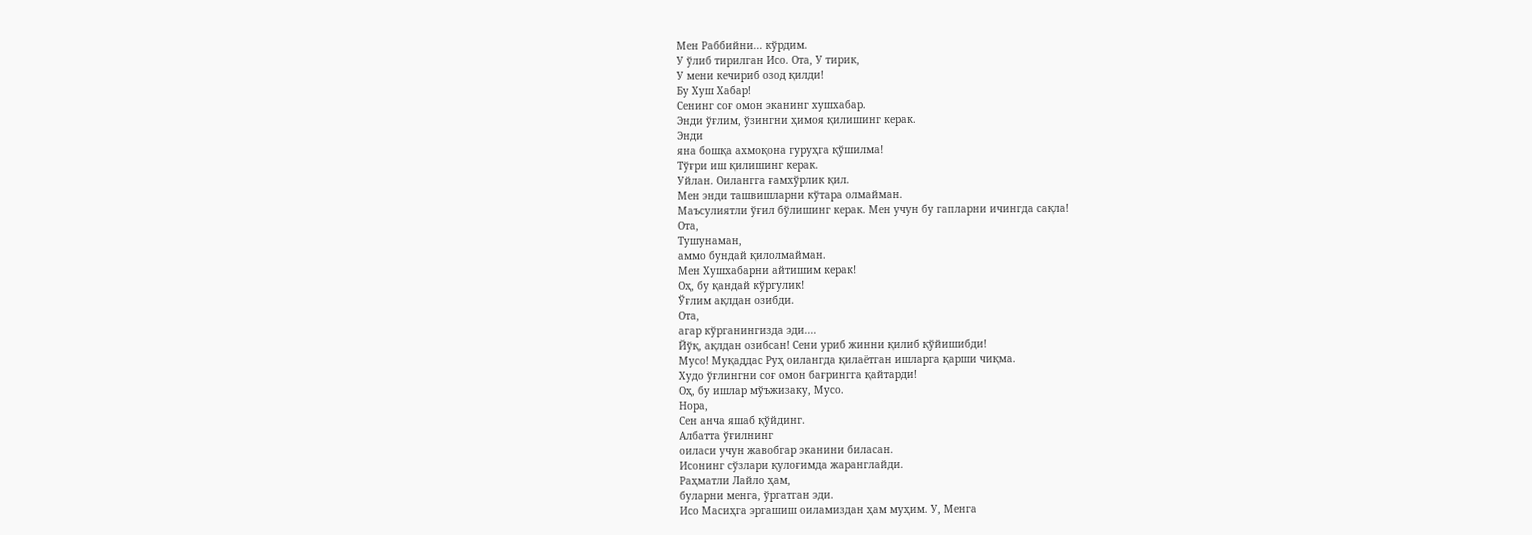Мен Раббийни... кўрдим.
У ўлиб тирилган Исо. Ота, У тирик,
У мени кечириб озод қилди!
Бу Хуш Хабар!
Сенинг соғ омон эканинг хушхабар.
Энди ўғлим, ўзингни ҳимоя қилишинг керак.
Энди
яна бошқа ахмоқона гуруҳга қўшилма!
Тўғри иш қилишинг керак.
Уйлан. Оилангга ғамхўрлик қил.
Мен энди ташвишларни кўтара олмайман.
Маъсулиятли ўғил бўлишинг керак. Мен учун бу гапларни ичингда сақла!
Ота,
Тушунаман,
аммо бундай қилолмайман.
Мен Хушхабарни айтишим керак!
Оҳ, бу қандай кўргулик!
Ўғлим ақлдан озибди.
Ота,
агар кўрганингизда эди....
Йўқ, ақлдан озибсан! Сени уриб жинни қилиб қўйишибди!
Мусо! Муқаддас Руҳ оилангда қилаётган ишларга қарши чиқма.
Худо ўғлингни соғ омон бағрингга қайтарди!
Оҳ, бу ишлар мўъжизаку, Мусо.
Нора,
Сен анча яшаб қўйдинг.
Албатта ўғилнинг
оиласи учун жавобгар эканини биласан.
Исонинг сўзлари қулоғимда жаранглайди.
Раҳматли Лайло ҳам,
буларни менга, ўргатган эди.
Исо Масиҳга эргашиш оиламиздан ҳам муҳим. У, Менга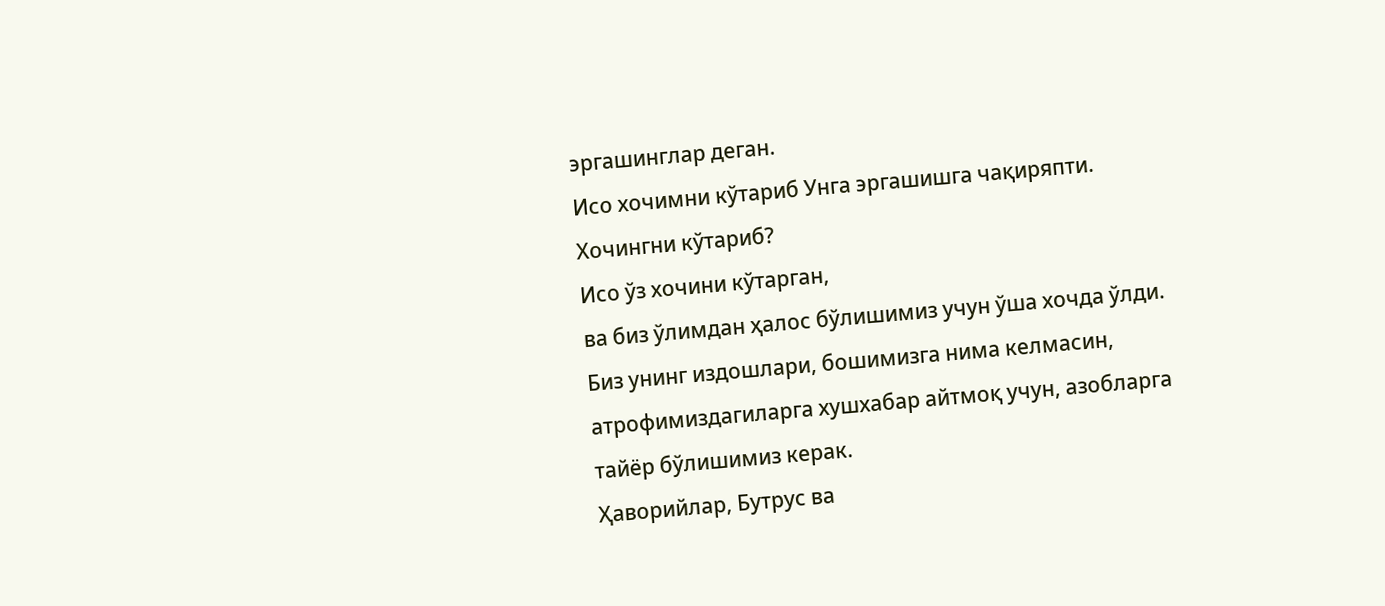эргашинглар деган.
Исо хочимни кўтариб Унга эргашишга чақиряпти.
Хочингни кўтариб?
Исо ўз хочини кўтарган,
ва биз ўлимдан ҳалос бўлишимиз учун ўша хочда ўлди.
Биз унинг издошлари, бошимизга нима келмасин,
атрофимиздагиларга хушхабар айтмоқ учун, азобларга тайёр бўлишимиз керак.
Ҳаворийлар, Бутрус ва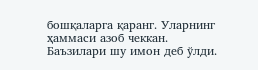бошқаларга қаранг. Уларнинг ҳаммаси азоб чеккан.
Баъзилари шу имон деб ўлди.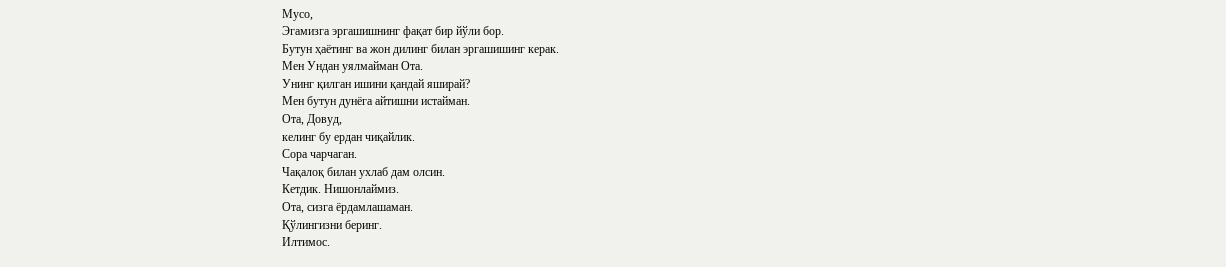Мусо,
Эгамизга эргашишнинг фақат бир йўли бор.
Бутун ҳаётинг ва жон дилинг билан эргашишинг керак.
Мен Ундан уялмайман Ота.
Унинг қилган ишини қандай яширай?
Мен бутун дунёга айтишни истайман.
Ота, Довуд,
келинг бу ердан чиқайлик.
Сора чарчаган.
Чақалоқ билан ухлаб дам олсин.
Кетдик. Нишонлаймиз.
Ота, сизга ёрдамлашаман.
Қўлингизни беринг.
Илтимос.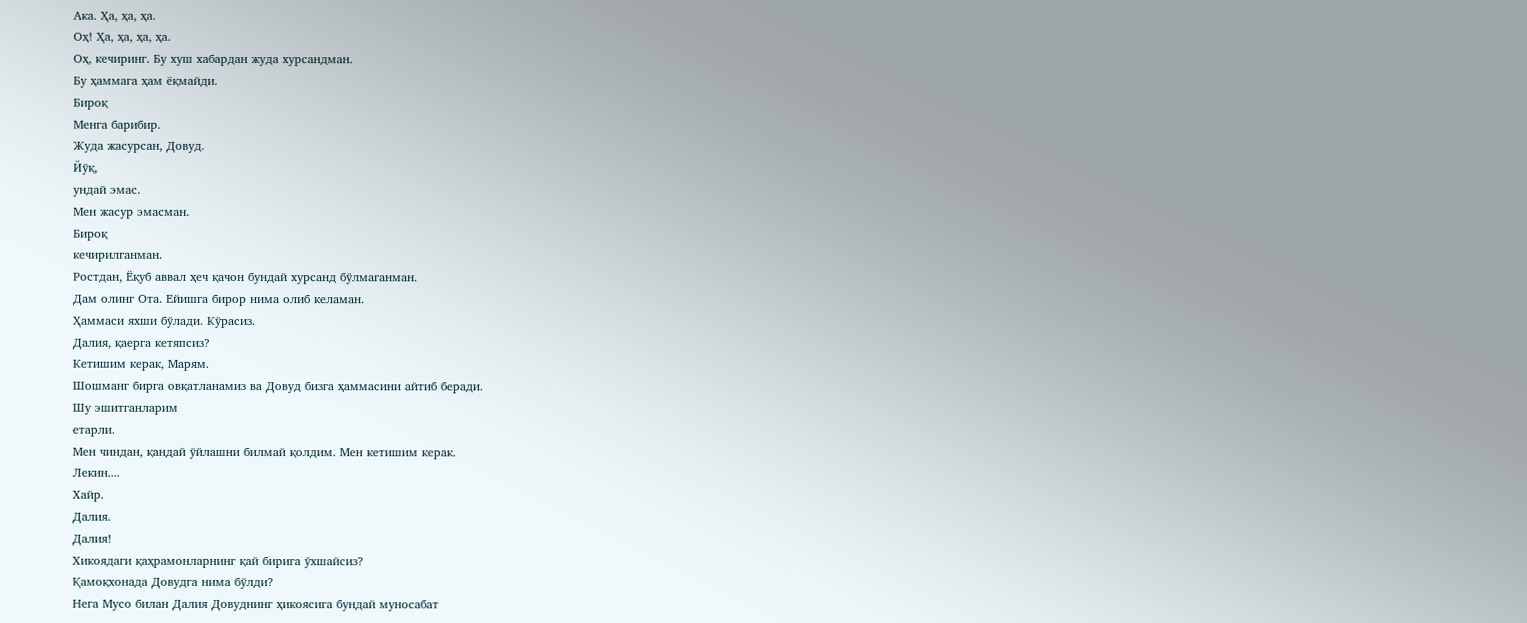Ака. Ҳa, ҳa, ҳa.
Oҳ! Ҳa, ҳa, ҳa, ҳa.
Oҳ, кечиринг. Бу хуш хабардан жуда хурсандман.
Бу ҳаммага ҳам ёқмайди.
Бироқ
Менга барибир.
Жуда жасурсан, Довуд.
Йўқ,
ундай эмас.
Мен жасур эмасман.
Бироқ
кечирилганман.
Ростдан, Ёқуб аввал ҳеч қачон бундай хурсанд бўлмаганман.
Дам олинг Ота. Ейишга бирор нима олиб келаман.
Ҳаммаси яхши бўлади. Кўрасиз.
Далия, қаерга кетяпсиз?
Кетишим керак, Марям.
Шошманг бирга овқатланамиз ва Довуд бизга ҳаммасини айтиб беради.
Шу эшитганларим
етарли.
Мен чиндан, қандай ўйлашни билмай қолдим. Мен кетишим керак.
Лекин....
Хайр.
Далия.
Далия!
Хикоядаги қаҳрамонларнинг қай бирига ўхшайсиз?
Қамоқхонада Довудга нима бўлди?
Нега Мусо билан Далия Довуднинг ҳикоясига бундай муносабат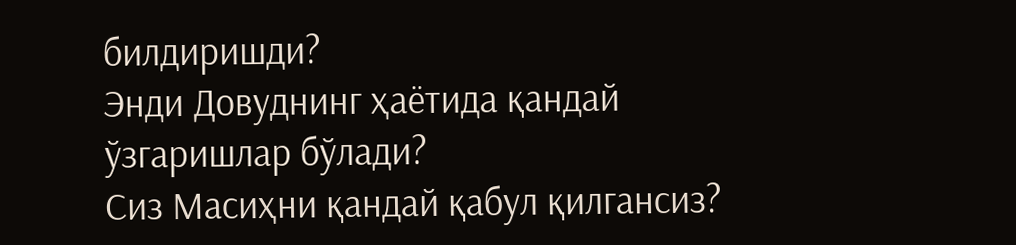билдиришди?
Энди Довуднинг ҳаётида қандай ўзгаришлар бўлади?
Сиз Масиҳни қандай қабул қилгансиз?